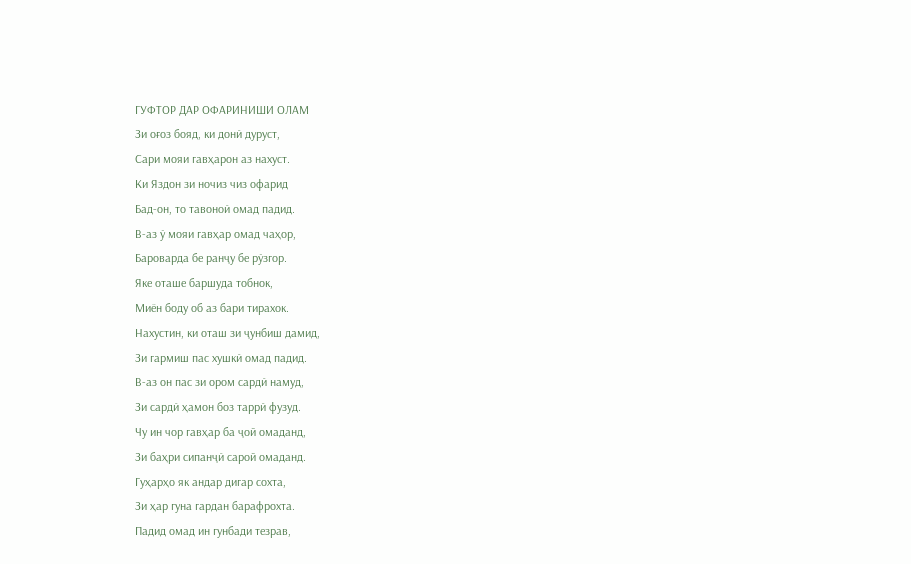ГУФТОР ДАР ОФАРИНИШИ ОЛАМ
Зи оғоз бояд, ки донӣ дуруст,
Сари мояи гавҳарон аз нахуст.
Ки Яздон зи ночиз чиз офарид
Бад-он, то тавоноӣ омад падид.
В-аз ӯ мояи гавҳар омад чаҳор,
Бароварда бе ранҷу бе рӯзгор.
Яке оташе баршуда тобнок,
Миён боду об аз бари тирахок.
Нахустин, ки оташ зи ҷунбиш дамид,
Зи гармиш пас хушкӣ омад падид.
В-аз он пас зи ором сардӣ намуд,
Зи сардӣ ҳамон боз таррӣ фузуд.
Чу ин чор гавҳар ба ҷой омаданд,
Зи баҳри сипанҷӣ сарой омаданд.
Гуҳарҳо як андар дигар сохта,
Зи ҳар гуна гардан барафрохта.
Падид омад ин гунбади тезрав,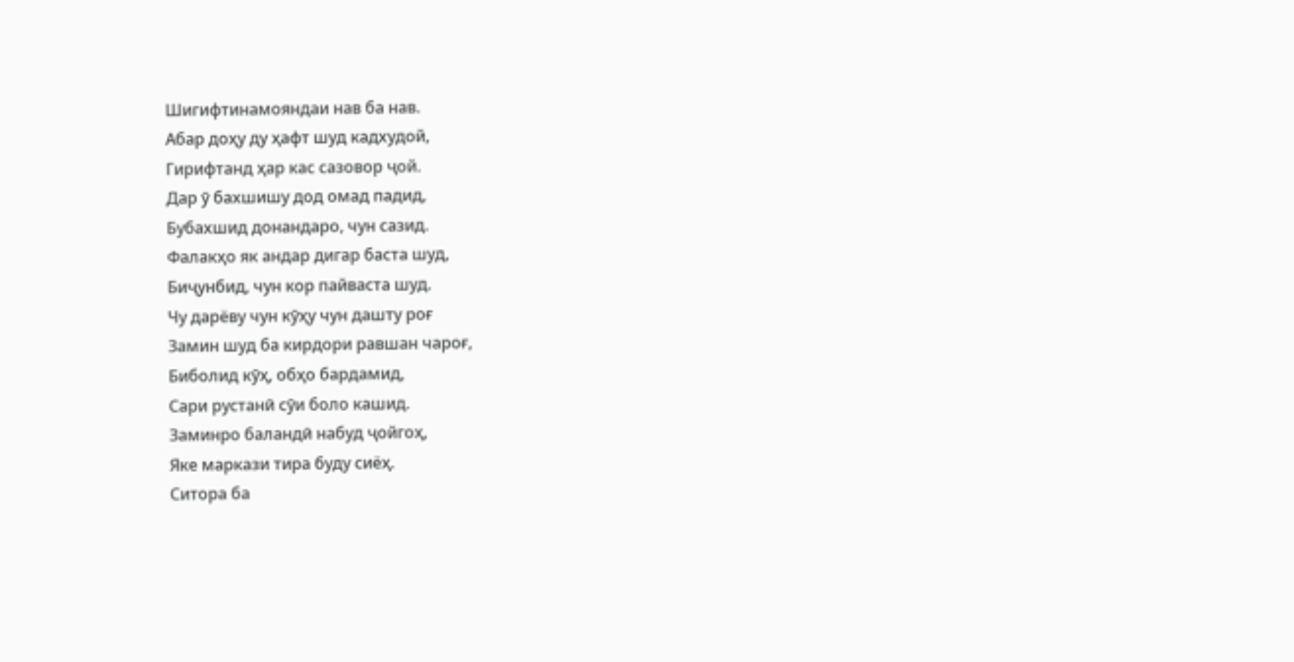Шигифтинамояндаи нав ба нав.
Абар доҳу ду ҳафт шуд кадхудой,
Гирифтанд ҳар кас сазовор ҷой.
Дар ӯ бахшишу дод омад падид,
Бубахшид донандаро, чун сазид.
Фалакҳо як андар дигар баста шуд,
Биҷунбид, чун кор пайваста шуд.
Чу дарёву чун кӯҳу чун дашту роғ
Замин шуд ба кирдори равшан чароғ,
Биболид кӯҳ, обҳо бардамид,
Сари рустанӣ сӯи боло кашид.
Заминро баландӣ набуд ҷойгоҳ,
Яке маркази тира буду сиёҳ.
Ситора ба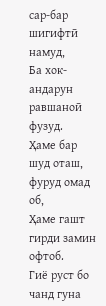сар-бар шигифтӣ намуд,
Ба хок-андарун равшаноӣ фузуд.
Ҳаме бар шуд оташ, фуруд омад об,
Ҳаме гашт гирди замин офтоб.
Гиё руст бо чанд гуна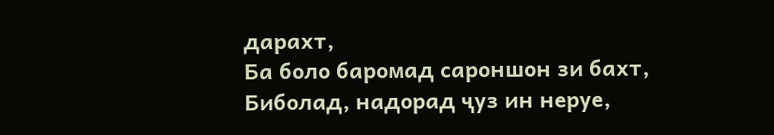дарахт,
Ба боло баромад сароншон зи бахт,
Биболад, надорад ҷуз ин неруе,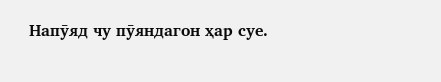Напӯяд чу пӯяндагон ҳар суе.